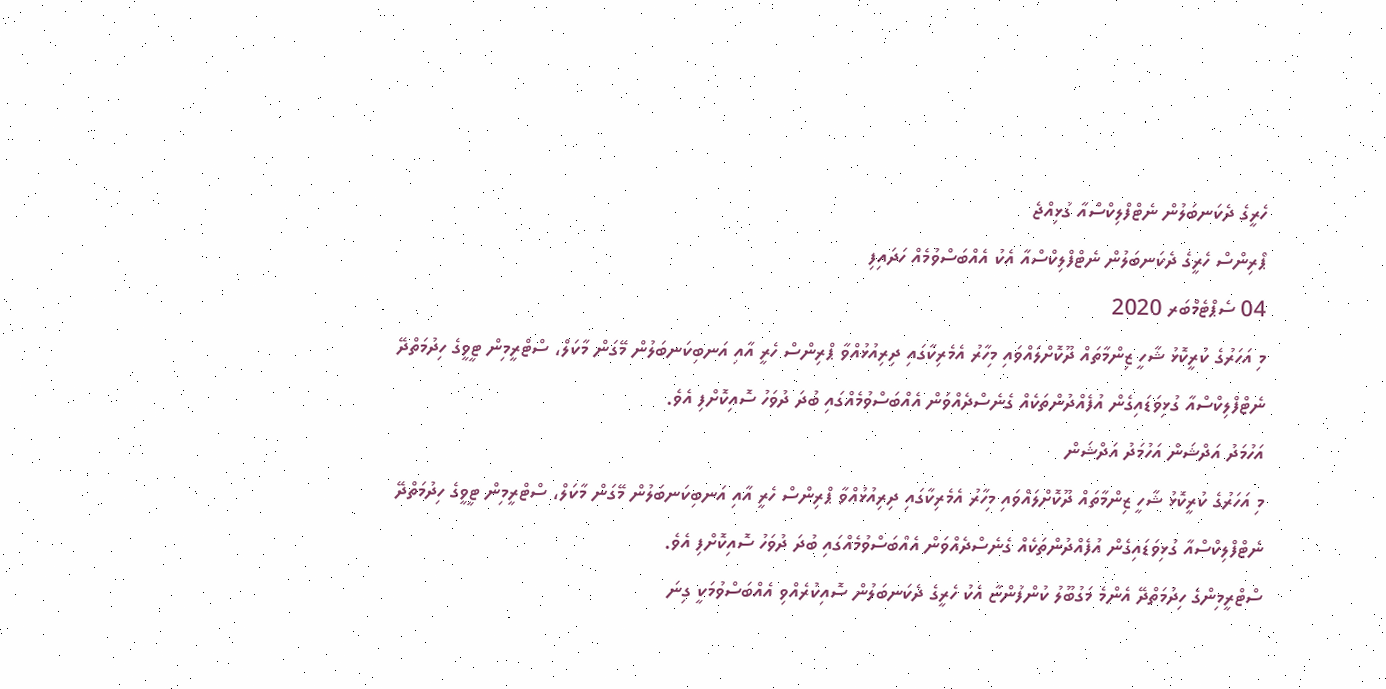ހެރީގެ ދެކަނބަލުން ނެޓްފްލިކްސްއާ ގުޅިއްޖެ
ޕްރިންސް ހެރީގެ ދެކަނބަލުން ނެޓްފްލިކްސްއާ އެކު އެއްބަސްވުމެއް ހަދައިފި
04 ސެޕްޓެމްބަރ 2020
މި އަހަރުގެ ކުރީކޮޅު ޝާހީ ޒިންމާތައް ދޫކޮށްލައްވައި މިހާރު އެމެރިކާގައި ދިރިއުޅުއްވާ ޕްރިންސް ހެރީ އާއި އަނބިކަނބަލުން މޭގަން މާކަލް، ސްޓްރީމިން ޓީވީގެ ހިދުމަތްދޭ ނެޓްފްލިކްސްއާ ގުޅިވަޑައިގެން އުފެއްދުންތަކެއް ގެނެސްދެއްވަން އެއްބަސްވުމެއްގައި ބުދަ ދުވަހު ސޮއިކޮށްފި އެވެ.
އަހުމަދު އަދްޝަން އަހުމަދު އަދްޝަން
މި އަހަރުގެ ކުރީކޮޅު ޝާހީ ޒިންމާތައް ދޫކޮށްލައްވައި މިހާރު އެމެރިކާގައި ދިރިއުޅުއްވާ ޕްރިންސް ހެރީ އާއި އަނބިކަނބަލުން މޭގަން މާކަލް، ސްޓްރީމިން ޓީވީގެ ހިދުމަތްދޭ ނެޓްފްލިކްސްއާ ގުޅިވަޑައިގެން އުފެއްދުންތަކެއް ގެނެސްދެއްވަން އެއްބަސްވުމެއްގައި ބުދަ ދުވަހު ސޮއިކޮށްފި އެވެ.
ސްޓްރީމިންގެ ހިދުމަތްދޭ އެންމެ މަގުބޫލު ކުންފުންޏާ އެކު ހެރީގެ ދެކަނބަލުން ސޮއިކުރެއްވި އެއްބަސްވުމަކީ ގިނަ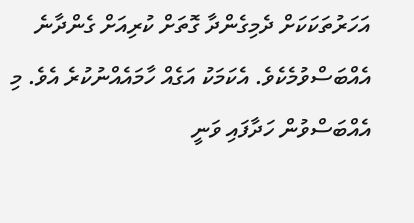އަހަރުތަކަކަށް ދެމިގެންދާ ގޮތަށް ކުރިއަށް ގެންދާނެ އެއްބަސްވުމެކެވެ. އެކަމަކު އަގެއް ހާމައެއްނުކުރެ އެވެ. މި އެއްބަސްވުން ހަދާފައި ވަނީ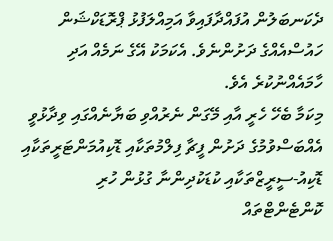ދެކަނބަލުން އުފައްދާފައިވާ އަމިއްލަފުޅު ޕްރޮޑަކްޝަން ހައުސްއެއްގެ ދަށުންނެވެ. އެކަމަކު އޭގެ ނަމެއް އަދި ހާމައެއްނުކުރެ އެވެ.
މިކަމާ ބެހޭ ހެރީ އާއި މޭގަން ނެރުއްވި ބަޔާނެއްގައި ވިދާޅުވީ އެއްބަސްވުމުގެ ދަށުން ފީޗާ ފިލްމުތަކާއި ޑޮކިއުމަންޓަރީތަކާއި ޑޮކިއު-ސީރީޒްތަކާއި ކުޑަކުދިންނާ ގުޅުން ހުރި ކޮންޓެންޓްތައް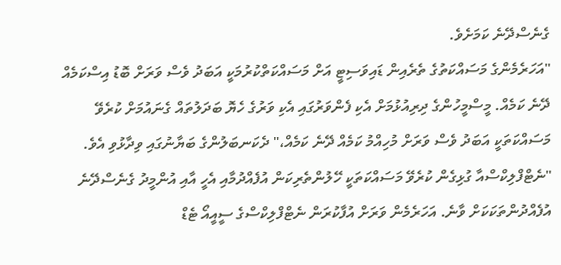ގެނެސްދޭނެ ކަމަށެވެ.
"އަހަރެމެންގެ މަސައްކަތުގެ ތެރެއިން ޑައިވަސިޓީ އަށް މަސައްކަތްކުރުމަކީ އަބަދު ވެސް ވަރަށް ބޮޑު އިސްކަމެއް ދޭނެ ކަމެއް. މީސްމީހުންގެ ދިރިއުޅުމަށް އެކި ފެންވަރުގައި އެކި ވަރުގެ ހެޔޮ ބަދަލުތައް ގެނައުމަށް ކުރެވޭ މަސައްކަތަކީ އަބަދު ވެސް ވަރަށް މުހިއްމު ކަމެއް ދޭނެ ކަމެއް،" ދެކަނބަލުންގެ ބަޔާނުގައި ވިދާޅުވި އެވެ. "ނެޓްފްލިކްސްއާ ގުޅިގެން ކުރެވޭ މަސައްކަތަކީ ހޭލުންތެރިކަން އުފެއްދުމާއި އެހީ އާއި އުންމީދު ގެނެސްދޭނެ އުފެއްދުންތަކަކަށް ވާނެ. އަހަރެމެން ވަރަށް އުފާކުރަން ނެޓްފްލިކްސްގެ ސީއީއޯ ޓެޑް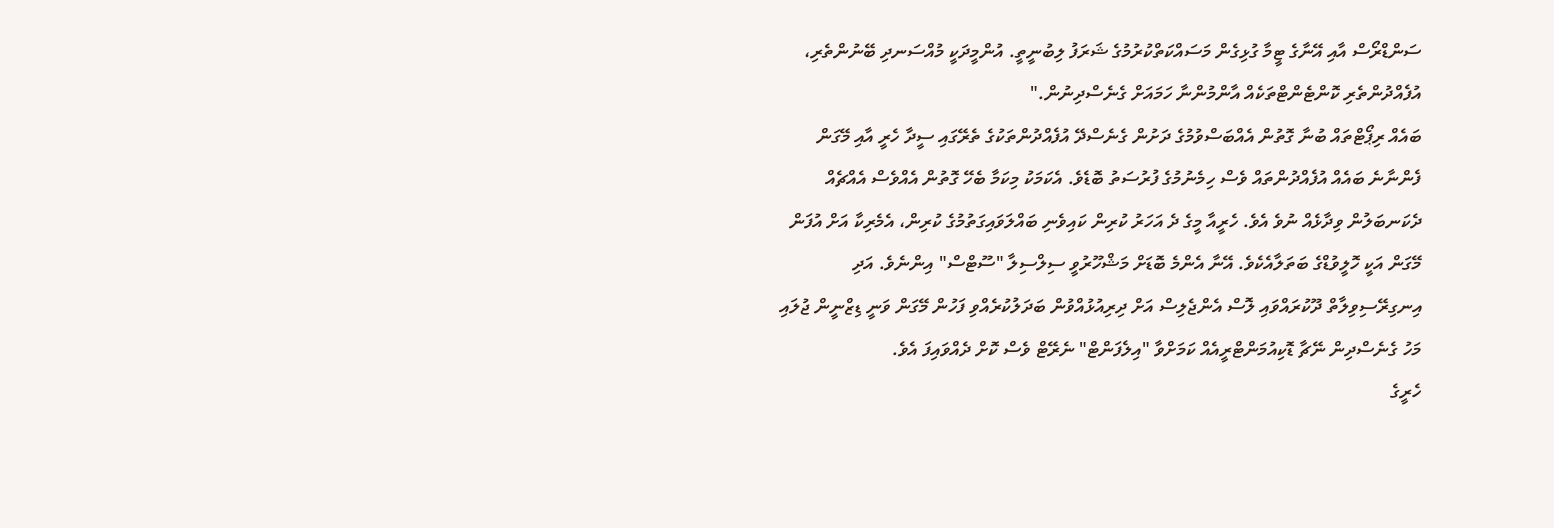ސަންޑްރޯސް އާއި އޭނާގެ ޓީމާ ގުޅިގެން މަސައްކަތްކުރުމުގެ ޝަރަފު ލިބުނީތީ. އުންމީދަކީ މުއްސަނދި ބޭނުންތެރި، އުފެއްދުންތެރި ކޮންޓެންޓްތަކެއް އާންމުންނާ ހަމައަށް ގެނެސްދިނުން."
ބައެއް ރިޕޯޓްތައް ބުނާ ގޮތުން އެއްބަސްވުމުގެ ދަށުން ގެނެސްދޭ އުފެއްދުންތަކުގެ ތެރޭގައި ސީދާ ހެރީ އާއި މޭގަން ފެންނާނެ ބައެއް އުފެއްދުންތައް ވެސް ހިމެނުމުގެ ފުރުސަތު ބޮޑެވެ. އެކަމަކު މިކަމާ ބެހޭ ގޮތުން އެއްވެސް އެއްޗެއް ދެކަނބަލުން ވިދާޅެއް ނުވެ އެވެ. ހެރީއާ މީގެ ދެ އަހަރު ކުރިން ކައިވެނި ބައްލަވައިގަތުމުގެ ކުރިން، އެމެރިކާ އަށް އުފަން މޭގަން އަކީ ހޮލީވުޑްގެ ބަތަލާއެކެވެ. އޭނާ އެންމެ ބޮޑަށް މަޝްހޫރުވީ ސިލްސިލާ "ސޫޓްސް" އިންނެވެ. އަދި އިނގިރޭސިވިލާތް ދޫކުރައްވައި ލޮސް އެންޖެލިސް އަށް ދިރިއުޅުއްވުން ބަދަލުކުރެއްވި ފަހުން މޭގަން ވަނީ ޑިޒްނީން ޖުލައި މަހު ގެނެސްދިން ނޭޗާ ޑޮކިއުމަންޓްރީއެއް ކަމަށްވާ "އިލެފަންޓް" ނެރޭޓް ވެސް ކޮށް ދެއްވައިފަ އެވެ.
ހެރީގެ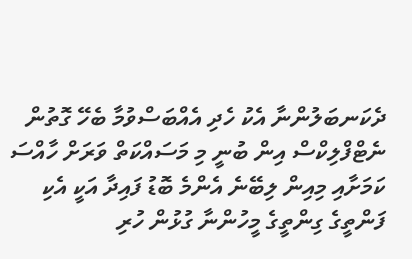ދެކަނބަލުންނާ އެކު ހެދި އެއްބަސްވުމާ ބެހޭ ގޮތުން ނެޓްފްލިކްސް އިން ބުނީ މި މަސައްކަތް ވަރަށް ހާއްސަ ކަމަށާއި މިއިން ލިބޭނެ އެންމެ ބޮޑު ފައިދާ އަކީ އެކި ފަންތީގެ ގިންތީގެ މީހުންނާ ގުޅުން ހުރި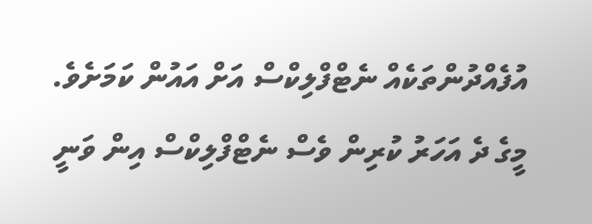އުފެއްދުންތަކެއް ނެޓްފްލިކްސް އަށް އައުން ކަމަށެވެ.
މީގެ ދެ އަހަރު ކުރިން ވެސް ނެޓްފްލިކްސް އިން ވަނީ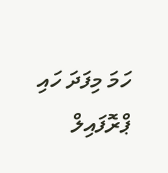ހަމަ މިފަދަ ހައި ޕްރޮފައިލް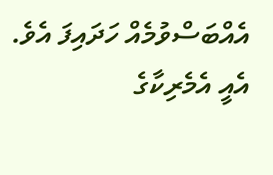އެއްބަސްވުމެއް ހަދައިފަ އެވެ. އެއީ އެމެރިކާގެ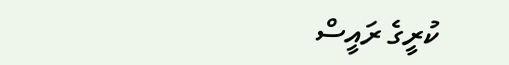ކުރީގެ ރައީސް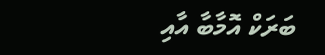ބަރަކް އޮމާބާ އާއި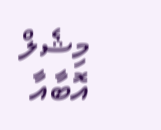މިޝެލް އޮބާއާ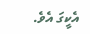އެކީގަ އެވެ.